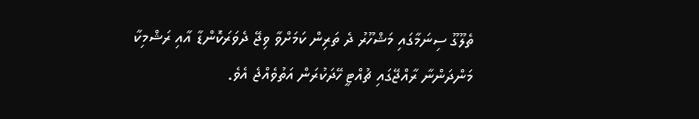ތެލޫގޫ ސިނަމާގައި މަޝްހޫރު ދެ ތަރިން ކަމަށްވާ ވިޖޭ ދެވަރަކޮންޑާ އާއި ރަޝްމިކާ މަންދަންނާ ރާއްޖޭގައި ޗުއްޓީ ހޭދަކުރަން އަތުވެއްޖެ އެވެ.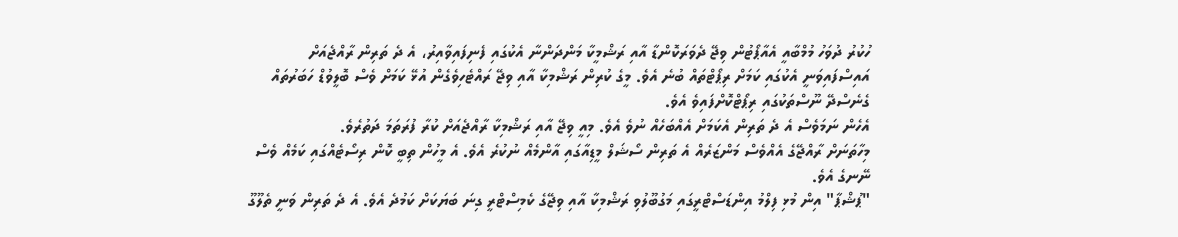ހުކުރު ދުވަހު މުމްބާއީ އެއާޕޯޓުން ވިޖޭ ދެވަރަކޮންޑާ އާއި ރަޝްމީކާ މަންދަންނާ އެކުގައި ފެނިފައިވާއިރު، އެ ދެ ތަރިން ރާއްޖެއަށް އައިސްފައިވަނީ އެކުގައި ކަމަށް ރިޕޯޓްތައް ބުނެ އެވެ. މީގެ ކުރިން ރަޝްމިކާ އާއި ވިޖޭ ރައްޓެހިވެގެން އުޅޭ ކަމަށް ވެސް ބޮލީވުޑް ހަބަރުތައް ގެނެސްދޭ ނޫސްތަކުގައި ރިޕޯޓްކޮށްފައިވެ އެވެ.
އެހެން ނަމަވެސް އެ ދެ ތަރިން އެކަމަށް އެއްބަހެއް ނުވެ އެވެ. މިއީ ވިޖޭ އާއި ރަޝްމިކާ ރާއްޖެއަށް ކުރާ ފުރަތަމަ ދަތުރެވެ.
މިހާތަނަށް ރާއްޖޭގެ އެއްވެސް މަންޒަރެއް އެ ތަރިން ސޯޝަލް މީޑިއާގައި އާންމެއް ނުކުރެ އެވެ. އެ މީހުން ތިބީ ކޮން ރިސޯޓެއްގައި ކަމެއް ވެސް ނޭނގެ އެވެ.
"ޕުޝްޕާ" އިން މުޅި ފިލްމު އިންޑަސްޓްރީގައި މަގުބޫލުވި ރަޝްމިކާ އާއި ވިޖޭގެ ކެމިސްޓްރީ ގިނަ ބަޔަކަށް ކަމުދެ އެވެ. އެ ދެ ތަރިން ވަނީ ތެލޫގޫ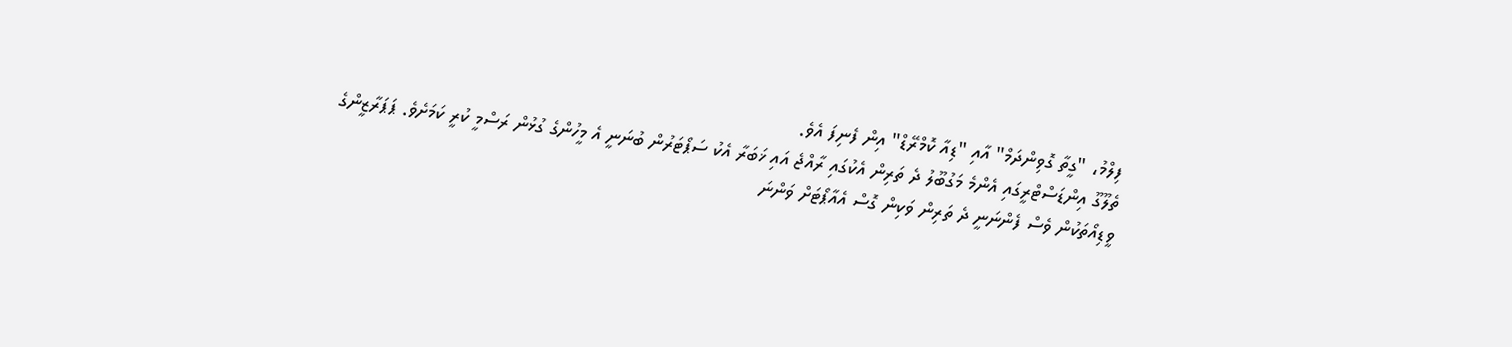ފިލްމު، "ގީތާ ގޮވިންދަމް" އާއި "ޑިއާ ކޮމްރޭޑް" އިން ފެނިފަ އެވެ.
ތެލޫގޫ އިންޑަސްޓްރީގައި އެންމެ މަގުބޫލު ދެ ތަރިން އެކުގައި ރާއްޖެ އައި ޚަބަރާ އެކު ސަޕޯޓަރުން ބުނަނީ އެ މީހުންގެ ގުޅުން ރަސްމީ ކުރީ ކަމަށެވެ. ޕަޕަރާޒީންގެ ވީޑިއޯތަކުން ވެސް ފެންނަނީ ދެ ތަރިން ވަކިން ގޮސް އެއާޕޯޓަށް ވަންނަ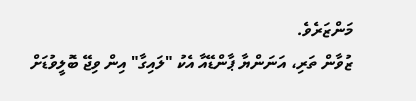މަންޒަރެވެ.
ޒުވާން ތަރި، އަނަންޔާ ޕާންޑޭއާ އެކު "ލައިގާ" އިން ވިޖޭ ބޮލީވުޑަށް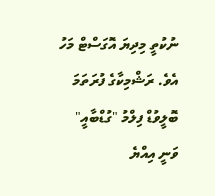ނުކުތީ މިދިޔަ އޮގަސްޓް މަހު އެވެ. ރަޝްމިކާގެ ފުރަތަމަ ބޮލީވުޑް ފިލްމު "ގުޑްބާއީ" ވަނީ އިއްޔެ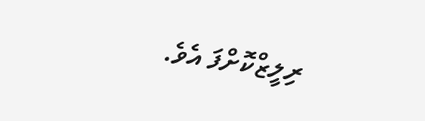ރިލީޒްކޮށްފަ އެވެ.